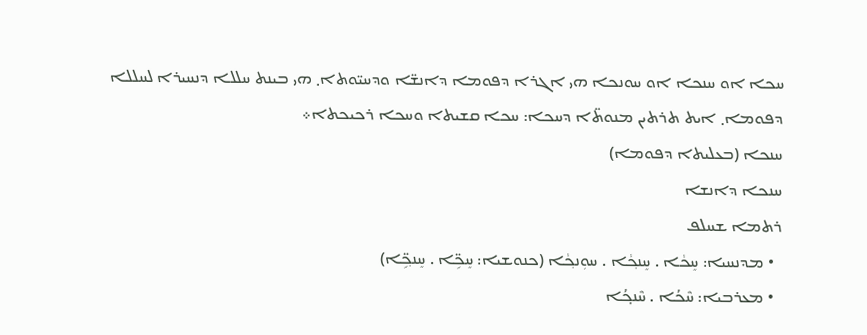ܚܟܐ ܐܘ ܚܢܟܐ ܐܘ ܚܘܢܟܐ ܗܝ ܐܓܪܐ ܕܦܘܡܐ ܕܐܢܫ̈ܐ ܘܕܚܝ̈ܘܬܐ܂ ܗܝ ܒܝܢܬ ܚܠܠܐ ܕܢܚܝܪܐ ܠܚܠܠܐ ܕܦܘܡܐ܂ ܐܝܬ ܬܪܬܝܢ ܡܢܘܬ̈ܐ ܕܚܟܐ: ܚܟܐ ܩܫܝܬܐ ܘܚܟܐ ܪܟܝܟܬܐ܀
ܚܢܟܐ (ܒܥܠܝܬܐ ܕܦܘܡܐ)
ܚܢܟܐ ܕܐܢܫܐ
ܪܬܡܐ ܫܚܠܦ
  • ܡܕܢܚܝܐ: ܚܸܟܵܐ . ܚܸܢܟ݂ܵܐ . ܚܘܼܢܟ݂ܵܐ (ܟܢܘܫܝܐ: ܚܸܟܹ̈ܐ . ܚܸܢܟ݂ܹ̈ܐ)
  • ܡܥܪܒܝܐ: ܚܶܟܳܐ . ܚܶܢܟ̥ܳܐ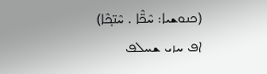(ܟܢܘܫܝܐ: ܚܶܟ̈ܶܐ . ܚܶܢ̈ܟ̥ܶܐ)
ܐܦ ܚܙܝ ܫܚܠܦ